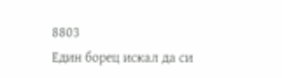8803
Един борец искал да си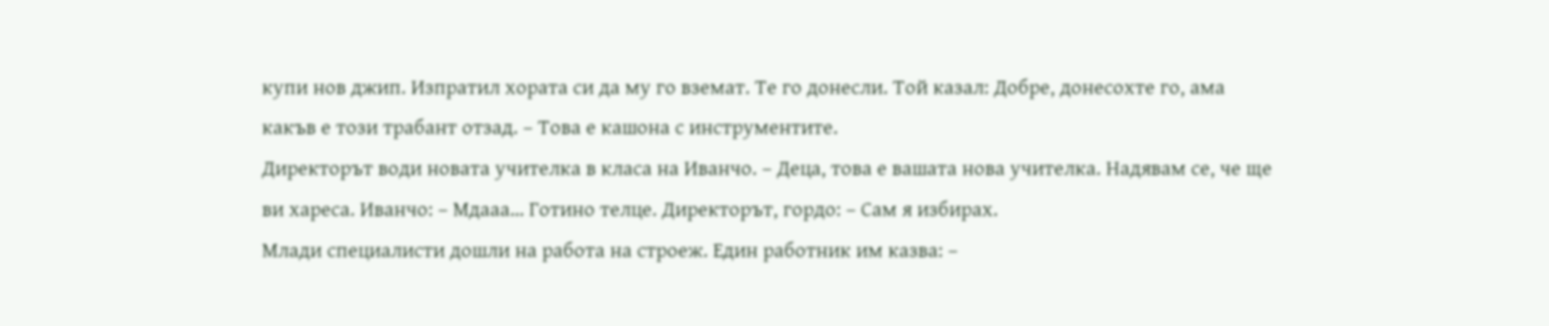купи нов джип. Изпратил хората си да му го вземат. Те го донесли. Той казал: Добре, донесохте го, ама какъв е този трабант отзад. – Това е кашона с инструментите.
Директорът води новата учителка в класа на Иванчо. – Деца, това е вашата нова учителка. Надявам се, че ще ви хареса. Иванчо: – Мдааа… Готино телце. Директорът, гордо: – Сам я избирах.
Млади специалисти дошли на работа на строеж. Един работник им казва: –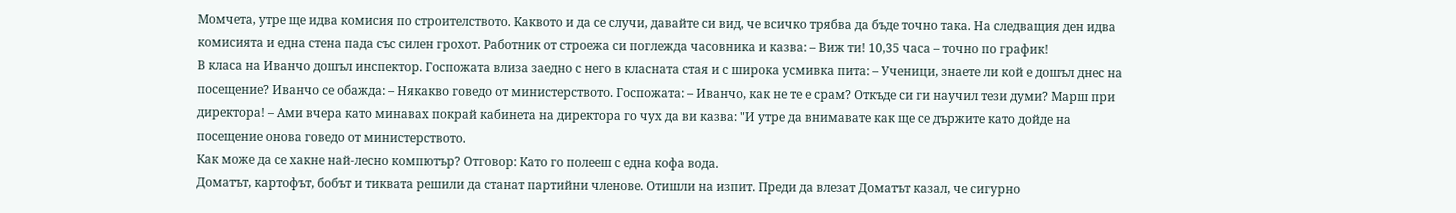Момчета, утре ще идва комисия по строителството. Каквото и да се случи, давайте си вид, че всичко трябва да бъде точно така. На следващия ден идва комисията и една стена пада със силен грохот. Работник от строежа си поглежда часовника и казва: – Виж ти! 10,35 часа – точно по график!
В класа на Иванчо дошъл инспектор. Госпожата влиза заедно с него в класната стая и с широка усмивка пита: – Ученици, знаете ли кой е дошъл днес на посещение? Иванчо се обажда: – Някакво говедо от министерството. Госпожата: – Иванчо, как не те е срам? Откъде си ги научил тези думи? Марш при директора! – Ами вчера като минавах покрай кабинета на директора го чух да ви казва: "И утре да внимавате как ще се държите като дойде на посещение онова говедо от министерството.
Как може да се хакне най-лесно компютър? Отговор: Като го полееш с една кофа вода.
Доматът, картофът, бобът и тиквата решили да станат партийни членове. Отишли на изпит. Преди да влезат Доматът казал, че сигурно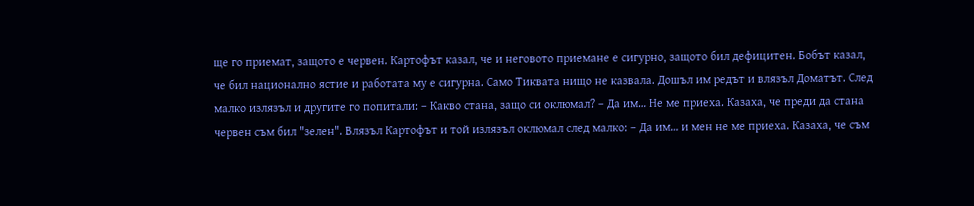ще го приемат, защото е червен. Картофът казал, че и неговото приемане е сигурно, защото бил дефицитен. Бобът казал, че бил национално ястие и работата му е сигурна. Само Тиквата нищо не казвала. Дошъл им редът и влязъл Доматът. След малко излязъл и другите го попитали: – Какво стана, защо си оклюмал? – Да им… Не ме приеха. Казаха, че преди да стана червен съм бил "зелен". Влязъл Картофът и той излязъл оклюмал след малко: – Да им… и мен не ме приеха. Казаха, че съм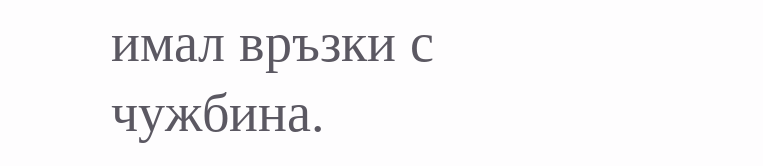имал връзки с чужбина.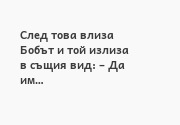След това влиза Бобът и той излиза в същия вид: – Да им…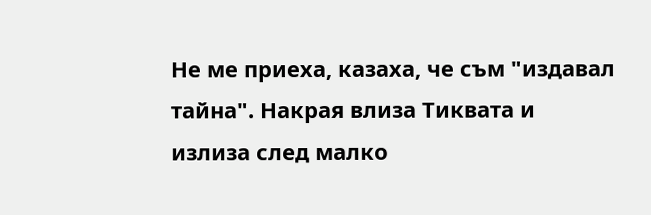Не ме приеха, казаха, че съм "издавал тайна". Накрая влиза Тиквата и излиза след малко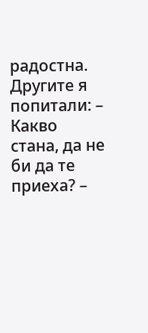радостна. Другите я попитали: – Какво стана, да не би да те приеха? –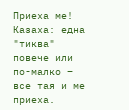Приеха ме! Казаха: една "тиква" повече или по-малко – все тая и ме приеха.